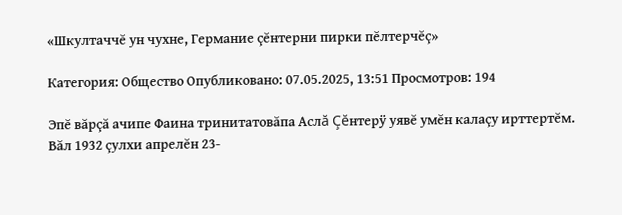«Шкултаччĕ ун чухне, Германие çĕнтерни пирки пĕлтерчĕç»

Категория: Общество Опубликовано: 07.05.2025, 13:51 Просмотров: 194

Эпĕ вăрçă ачипе Фаина тринитатовăпа Аслă Çĕнтерÿ уявĕ умĕн калаçу ирттертĕм. Вăл 1932 çулхи апрелĕн 23-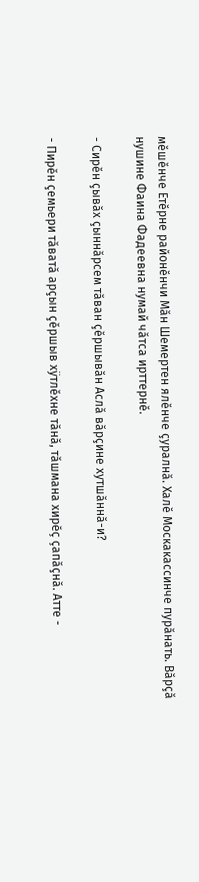мĕшĕнче Етĕрне районĕнчи Мăн Шемертен ялĕнче çуралнă. Халĕ Москакассинче пурăнать. Вăрçă нушине Фаина Фадеевна нумай чăтса ирттернĕ.

- Сирĕн çывăх çыннăрсем тăван çĕршывăн Аслă вăрçине хутшăннă-и?

- Пирĕн çемьери тăватă арçын çĕршыв хÿтлĕхне тăнă, тăшмана хирĕç çапăçнă. Атте -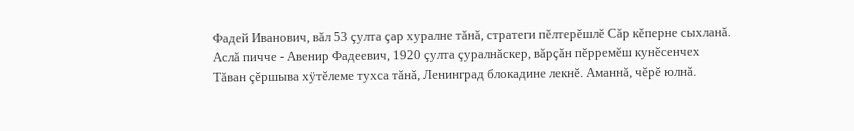Фадей Иванович, вăл 53 çулта çар хуралне тăнă, стратеги пĕлтерĕшлĕ Сăр кĕперне сыхланă. Аслă пичче - Авенир Фадеевич, 1920 çулта çуралнăскер, вăрçăн пĕрремĕш кунĕсенчех Тăван çĕршыва хÿтĕлеме тухса тăнă, Ленинград блокадине лекнĕ. Аманнă, чĕрĕ юлнă.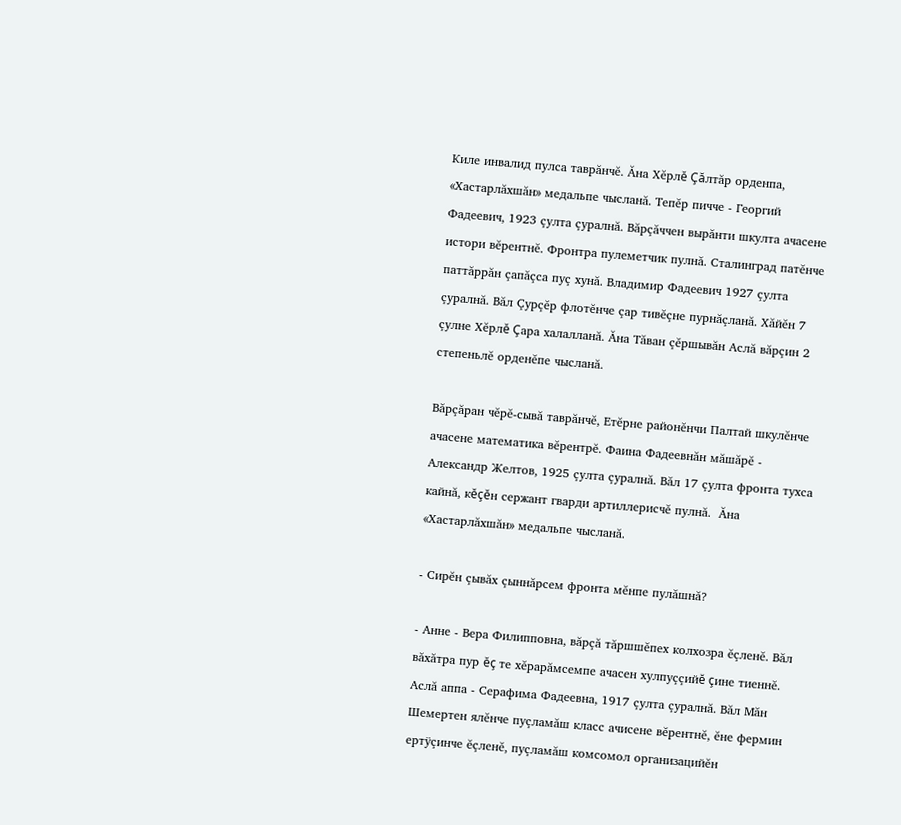Киле инвалид пулса таврăнчĕ. Ăна Хĕрлĕ Çăлтăр орденпа, «Хастарлăхшăн» медальпе чысланă. Тепĕр пичче - Георгий Фадеевич, 1923 çулта çуралнă. Вăрçăччен вырăнти шкулта ачасене истори вĕрентнĕ. Фронтра пулеметчик пулнă. Сталинград патĕнче паттăррăн çапăçса пуç хунă. Владимир Фадеевич 1927 çулта çуралнă. Вăл Çурçĕр флотĕнче çар тивĕçне пурнăçланă. Хăйĕн 7 çулне Хĕрлĕ Çара халалланă. Ăна Тăван çĕршывăн Аслă вăрçин 2 степеньлĕ орденĕпе чысланă.

Вăрçăран чĕрĕ-сывă таврăнчĕ, Етĕрне районĕнчи Палтай шкулĕнче ачасене математика вĕрентрĕ. Фаина Фадеевнăн мăшăрĕ - Александр Желтов, 1925 çулта çуралнă. Вăл 17 çулта фронта тухса кайнă, кĕçĕн сержант гварди артиллерисчĕ пулнă.  Ăна «Хастарлăхшăн» медальпе чысланă.

- Сирĕн çывăх çыннăрсем фронта мĕнпе пулăшнă?

- Анне - Вера Филипповна, вăрçă тăршшĕпех колхозра ĕçленĕ. Вăл вăхăтра пур ĕç те хĕрарăмсемпе ачасен хулпуççийĕ çине тиеннĕ. Аслă аппа - Серафима Фадеевна, 1917 çулта çуралнă. Вăл Мăн Шемертен ялĕнче пуçламăш класс ачисене вĕрентнĕ, ĕне фермин ертÿçинче ĕçленĕ, пуçламăш комсомол организацийĕн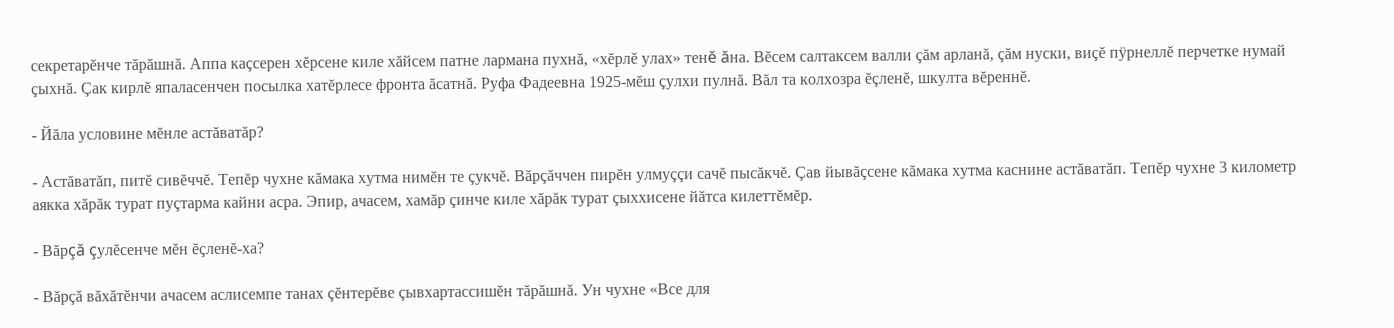секретарĕнче тăрăшнă. Аппа каçсерен хĕрсене киле хăйсем патне лармана пухнă, «хĕрлĕ улах» тенĕ ăна. Вĕсем салтаксем валли çăм арланă, çăм нуски, виçĕ пÿрнеллĕ перчетке нумай çыхнă. Çак кирлĕ япаласенчен посылка хатĕрлесе фронта ăсатнă. Руфа Фадеевна 1925-мĕш çулхи пулнă. Вăл та колхозра ĕçленĕ, шкулта вĕреннĕ.

- Йăла условине мĕнле астăватăр?

- Астăватăп, питĕ сивĕччĕ. Тепĕр чухне кăмака хутма нимĕн те çукчĕ. Вăрçăччен пирĕн улмуççи сачĕ пысăкчĕ. Çав йывăçсене кăмака хутма каснине астăватăп. Тепĕр чухне 3 километр аякка хăрăк турат пуçтарма кайни асра. Эпир, ачасем, хамăр çинче киле хăрăк турат çыххисене йăтса килеттĕмĕр.

- Вăрçă çулĕсенче мĕн ĕçленĕ-ха?

- Вăрçă вăхăтĕнчи ачасем аслисемпе танах çĕнтерĕве çывхартассишĕн тăрăшнă. Ун чухне «Все для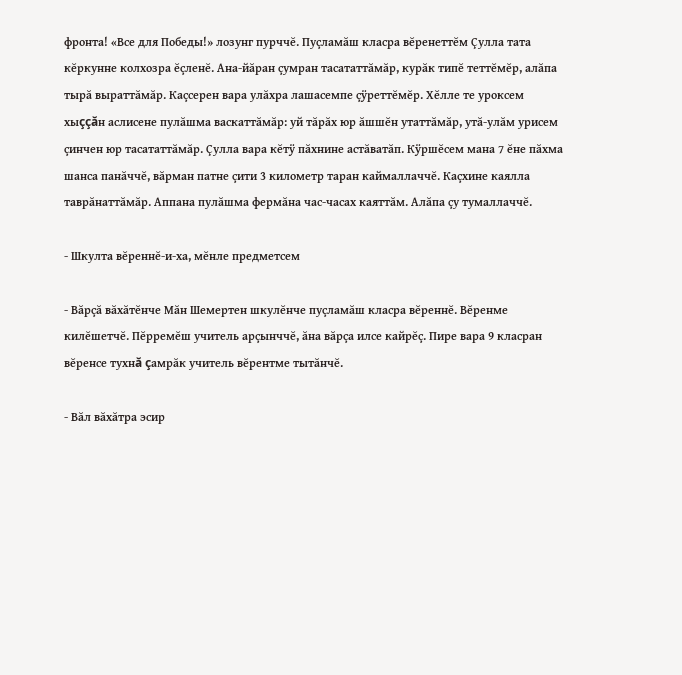фронта! «Все для Победы!» лозунг пурччĕ. Пуçламăш класра вĕренеттĕм Çулла тата кĕркунне колхозра ĕçленĕ. Ана-йăран çумран тасататтăмăр, курăк типĕ теттĕмĕр, алăпа тырă выраттăмăр. Каçсерен вара улăхра лашасемпе çÿреттĕмĕр. Хĕлле те уроксем хыççăн аслисене пулăшма васкаттăмăр: уй тăрăх юр ăшшĕн утаттăмăр, утă-улăм урисем çинчен юр тасататтăмăр. Çулла вара кĕтÿ пăхнине астăватăп. Кÿршĕсем мана 7 ĕне пăхма шанса панăччĕ, вăрман патне çити 3 километр таран каймаллаччĕ. Каçхине каялла таврăнаттăмăр. Аппана пулăшма фермăна час-часах каяттăм. Алăпа çу тумаллаччĕ.

- Шкулта вĕреннĕ-и-ха, мĕнле предметсем

- Вăрçă вăхăтĕнче Мăн Шемертен шкулĕнче пуçламăш класра вĕреннĕ. Вĕренме килĕшетчĕ. Пĕрремĕш учитель арçынччĕ, ăна вăрçа илсе кайрĕç. Пире вара 9 класран вĕренсе тухнă çамрăк учитель вĕрентме тытăнчĕ.

- Вăл вăхăтра эсир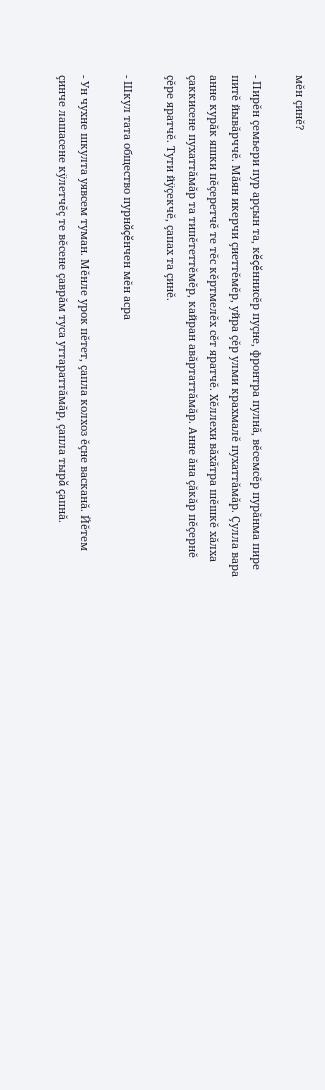мĕн çинĕ?

- Пирĕн çемьери пур арçын та, кĕçĕннисĕр пуçне, фронтра пулнă, вĕсемсĕр пурăнма пире питĕ йывăрччĕ. Мăян икерчи çиеттĕмĕр, уйра çĕр улми крахмалĕ пухаттăмăр. Çулла вара анне курăк яшки пĕçеретчĕ те тĕс кĕртмелĕх сĕт яратчĕ. Хĕллехи вăхăтра шĕшкĕ хăлха çаккисене пухаттăмăр та типĕтеттĕмĕр, кайран авăртаттăмăр. Анне ăна çăкăр пĕçернĕ çĕре яратчĕ. Тути йÿçекчĕ, çапах та çинĕ.

- Шкул тата общество пурнăçĕнчен мĕн асра

- Ун чухне шкулта уявсем туман. Мĕнле урок пĕтет, çапла колхоз ĕçне васканă. Йĕтем çинче лашасене кÿлетчĕç те вĕсене çаврăм туса уттараттăмăр, çапла тырă çапнă.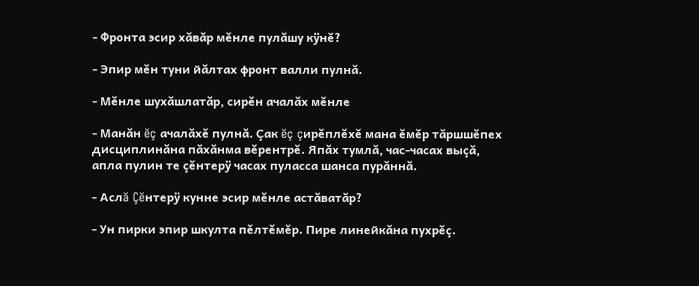- Фронта эсир хăвăр мĕнле пулăшу кÿнĕ?

- Эпир мĕн туни йăлтах фронт валли пулнă.

- Мĕнле шухăшлатăр, сирĕн ачалăх мĕнле

- Манăн ĕç ачалăхĕ пулнă. Çак ĕç çирĕплĕхĕ мана ĕмĕр тăршшĕпех дисциплинăна пăхăнма вĕрентрĕ. Япăх тумлă, час-часах выçă, апла пулин те çĕнтерÿ часах пуласса шанса пурăннă.

- Аслă Çĕнтерÿ кунне эсир мĕнле астăватăр?

- Ун пирки эпир шкулта пĕлтĕмĕр. Пире линейкăна пухрĕç.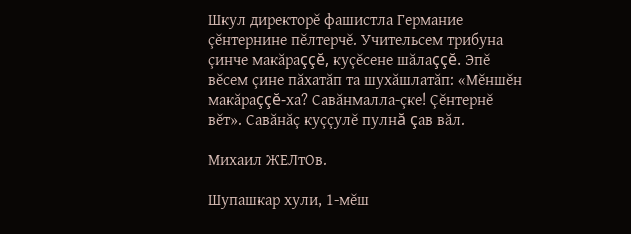Шкул директорĕ фашистла Германие çĕнтернине пĕлтерчĕ. Учительсем трибуна çинче макăраççĕ, куçĕсене шăлаççĕ. Эпĕ вĕсем çине пăхатăп та шухăшлатăп: «Мĕншĕн макăраççĕ-ха? Савăнмалла-çке! Çĕнтернĕ вĕт». Савăнăç куççулĕ пулнă çав вăл.

Михаил ЖЕЛтОв.

Шупашкар хули, 1-мĕш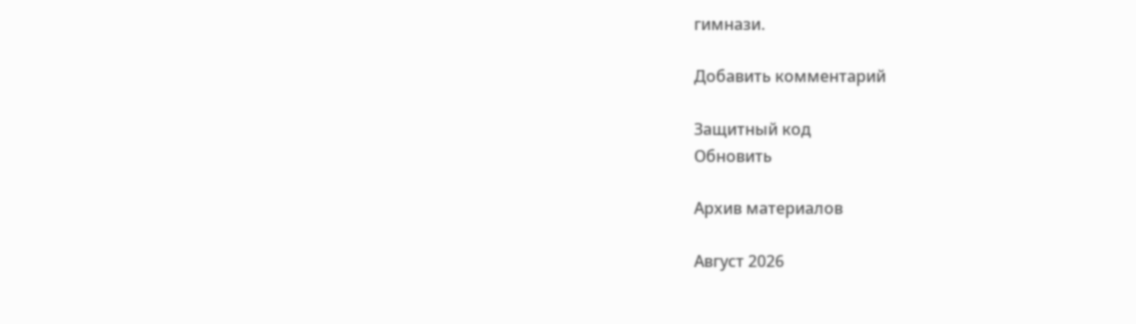гимнази.

Добавить комментарий

Защитный код
Обновить

Архив материалов

Август 2026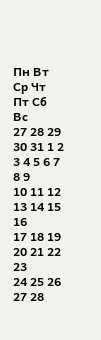Пн Вт Ср Чт Пт Сб Вс
27 28 29 30 31 1 2
3 4 5 6 7 8 9
10 11 12 13 14 15 16
17 18 19 20 21 22 23
24 25 26 27 28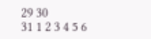29 30
31 1 2 3 4 5 6